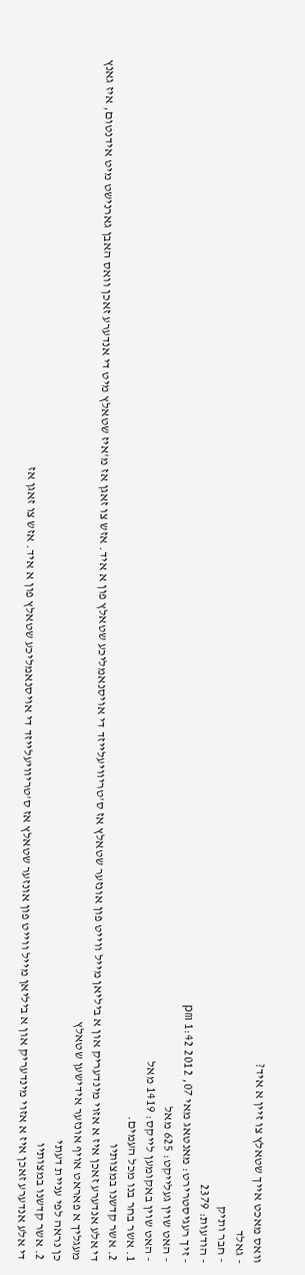וואס מאכט אייך שטאלץ צו זיין א איד?
- גאלד
- חבר ותיק
- הודעות: 2379
- זיך רעגיסטרירט: מאנטאג מאי 07, 2012 1:42 pm
- האט שוין געלייקט: 625 מאל
- האט שוין באקומען לייקס: 1419 מאל
1. אשר בחר בנו מכל העמים.
2. אשר קדשנו במצותיו
די אלע אנדערע זאכן איז א אזוי מינדעריק און א ביליאן מייל ווייט פון אונזער שטאלץ אז ס'טריוויעלייזד די אויסנאמליכע שטאלץ פון א איד. אזש צו זאגן אז מ'איז שטאלץ מיט די אנדערע זאכן וואס האבן גארנישט מיט אידנטום, איז גאנץ מעגליך א פאראט אויף אונזער אידישען שטאלץ
כן נראה לפי עניית דעתי
2. אשר קדשנו במצותיו
די אלע אנדערע זאכן איז א אזוי מינדעריק און א ביליאן מייל ווייט פון אונזער שטאלץ אז ס'טריוויעלייזד די אויסנאמליכע שטאלץ פון א איד. אזש צו זאגן אז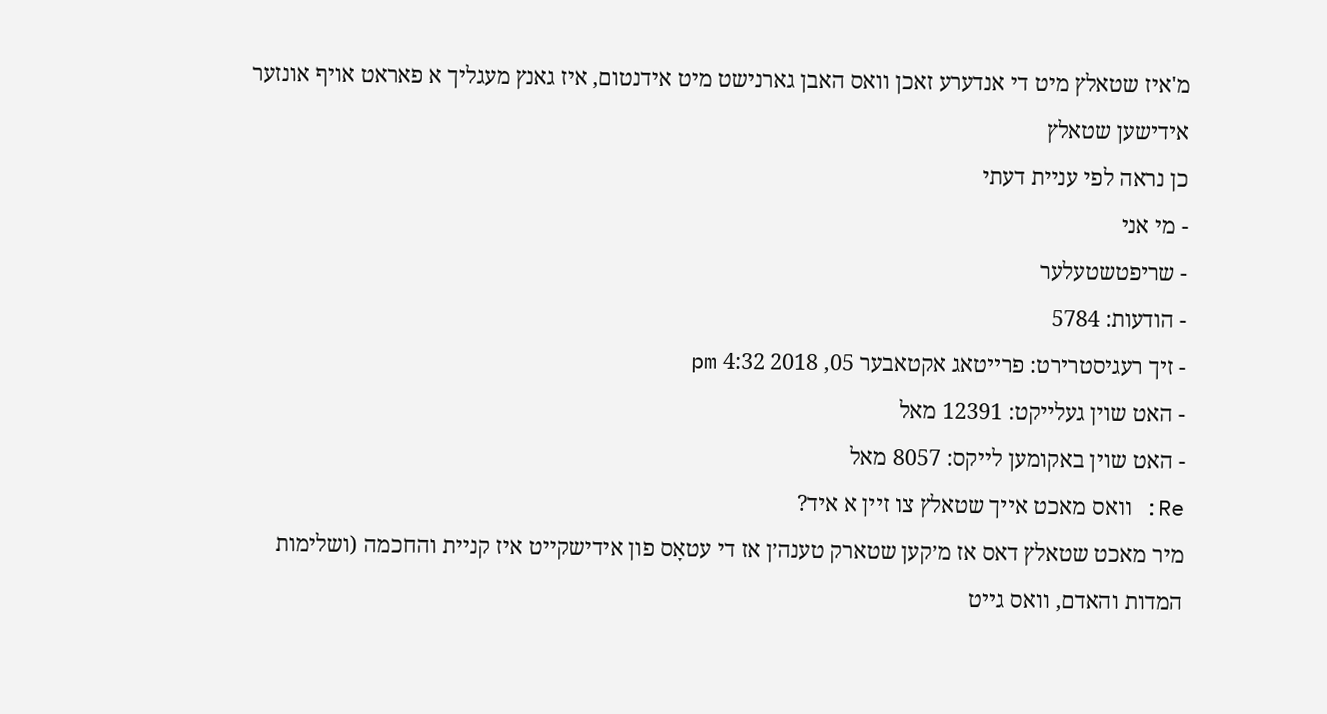מ'איז שטאלץ מיט די אנדערע זאכן וואס האבן גארנישט מיט אידנטום, איז גאנץ מעגליך א פאראט אויף אונזער אידישען שטאלץ
כן נראה לפי עניית דעתי
- מי אני
- שריפטשטעלער
- הודעות: 5784
- זיך רעגיסטרירט: פרייטאג אקטאבער 05, 2018 4:32 pm
- האט שוין געלייקט: 12391 מאל
- האט שוין באקומען לייקס: 8057 מאל
Re: וואס מאכט אייך שטאלץ צו זיין א איד?
מיר מאכט שטאלץ דאס אז מ׳קען שטארק טענה׳ן אז די עטאָס פון אידישקייט איז קניית והחכמה (ושלימות המדות והאדם, וואס גייט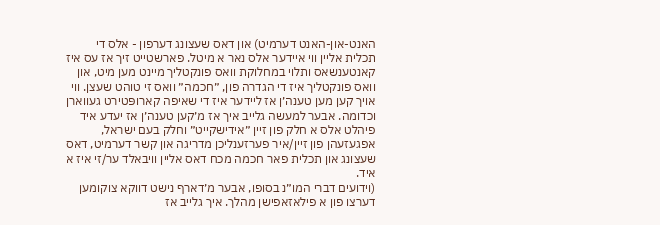האנט-און-האנט דערמיט) און דאס שעצונג דערפון - אלס די תכלית אליין ווי איידער אלס נאר א מיטל. פארשטייט זיך אז עס איז קאנטענשאס ותלוי במחלוקת וואס פונקטליך מיינט מען מיט, און וואס פונקטליך איז די הגדרה פון, ״חכמה״ וואס זי טוהט שעצן. ווי אויך קען מען טענה׳ן אז ליידער איז די שאיפה קארופּטירט געווארן וכדומה. אבער למעשה גלייב איך אז מ׳קען טענה׳ן אז יעדע איד פיהלט אלס א חלק פון זיין ״אידישקייט״ וחלק בעם ישראל, אפגעזעהן פון זיין/איר פערזענליכן מדריגה און קשר דערמיט, דאס שעצונג און תכלית פאר חכמה מכח דאס אליין וויבאלד ער/זי איז א איד.
(וידועים דברי המו״נ בסופו, אבער מ׳דארף נישט דווקא צוקומען דערצו פון א פילאזאפישן מהלך. איך גלייב אז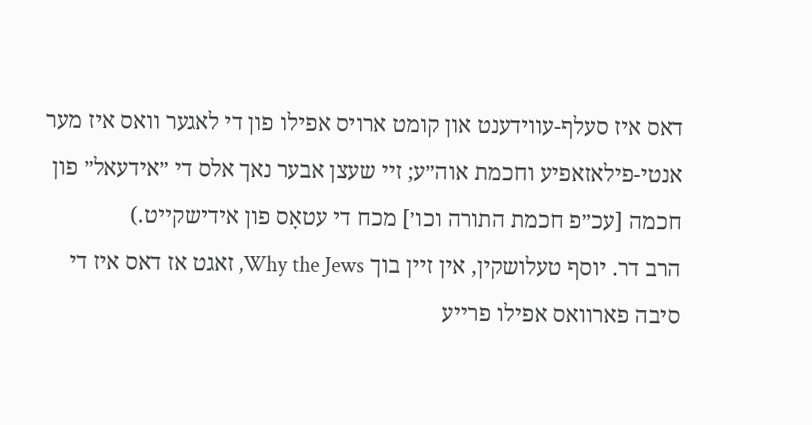דאס איז סעלף-עווידענט און קומט ארויס אפילו פון די לאגער וואס איז מער אנטי-פילאזאפיע וחכמת אוה״ע; זיי שעצן אבער נאך אלס די ״אידעאל״ פון חכמה [עכ״פ חכמת התורה וכו׳] מכח די עטאָס פון אידישקייט.)
הרב דר. יוסף טעלושקין, אין זיין בוך Why the Jews, זאגט אז דאס איז די סיבה פארוואס אפילו פרייע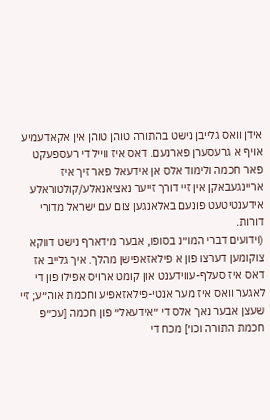אידן וואס גלייבן נישט בהתורה טוהן טוהן אין אקאדעמיע אויף א גרעסערן פארנעם. דאס איז ווייל די רעספעקט פאר חכמה ולימוד אלס אן אידעאל פאר זיך איז אריינגעבאקן אין זיי דורך זייער נאציאנאלע/קולטוראלע אידענטיטעט פונעם באלאנגען צום עם ישראל מדורי דורות.
(וידועים דברי המו״נ בסופו, אבער מ׳דארף נישט דווקא צוקומען דערצו פון א פילאזאפישן מהלך. איך גלייב אז דאס איז סעלף-עווידענט און קומט ארויס אפילו פון די לאגער וואס איז מער אנטי-פילאזאפיע וחכמת אוה״ע; זיי שעצן אבער נאך אלס די ״אידעאל״ פון חכמה [עכ״פ חכמת התורה וכו׳] מכח די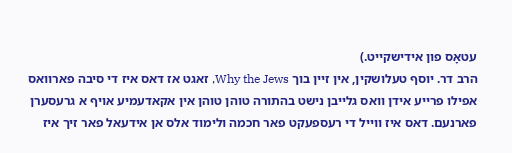עטאָס פון אידישקייט.)
הרב דר. יוסף טעלושקין, אין זיין בוך Why the Jews, זאגט אז דאס איז די סיבה פארוואס אפילו פרייע אידן וואס גלייבן נישט בהתורה טוהן טוהן אין אקאדעמיע אויף א גרעסערן פארנעם. דאס איז ווייל די רעספעקט פאר חכמה ולימוד אלס אן אידעאל פאר זיך איז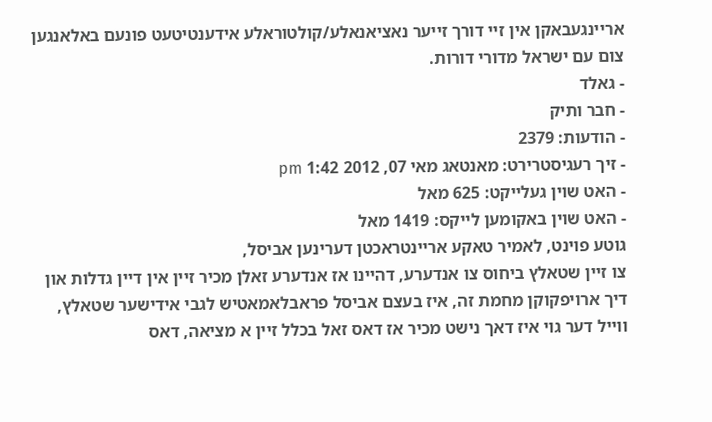אריינגעבאקן אין זיי דורך זייער נאציאנאלע/קולטוראלע אידענטיטעט פונעם באלאנגען צום עם ישראל מדורי דורות.
- גאלד
- חבר ותיק
- הודעות: 2379
- זיך רעגיסטרירט: מאנטאג מאי 07, 2012 1:42 pm
- האט שוין געלייקט: 625 מאל
- האט שוין באקומען לייקס: 1419 מאל
גוטע פוינט, לאמיר טאקע אריינטראכטן דערינען אביסל,
צו זיין שטאלץ ביחוס צו אנדערע, דהיינו אז אנדערע זאלן מכיר זיין אין דיין גדלות און דיך ארויפקוקן מחמת זה, איז בעצם אביסל פראבלאמאטיש לגבי אידישער שטאלץ, ווייל דער גוי איז דאך נישט מכיר אז דאס זאל בכלל זיין א מציאה, דאס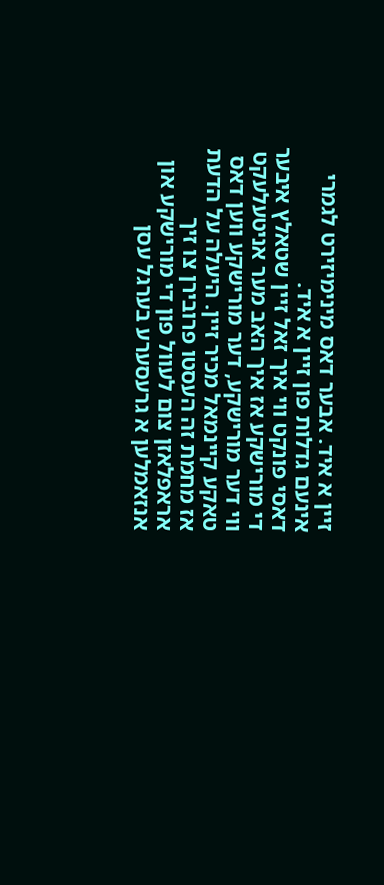זיין א איד. אבער דאס מינימיזירט לגמרי אינעם גדלות פון זיין א איד.
דאסי פונקט ווי איך זאל זיין שטאלץ איבער די מורישקע אז איך האב מער אניטעלעקט ווי דער מורישקע, דער מורישקע ווען דאס טאקע קיינמאל מכיר זיין. היעלה על הדעת אז מחמת זה העסטו פרובירן צו זיך אראפלאזן צום לעוול פון די מורישקע און אנזאמלען א גרעסערע בערגל עסן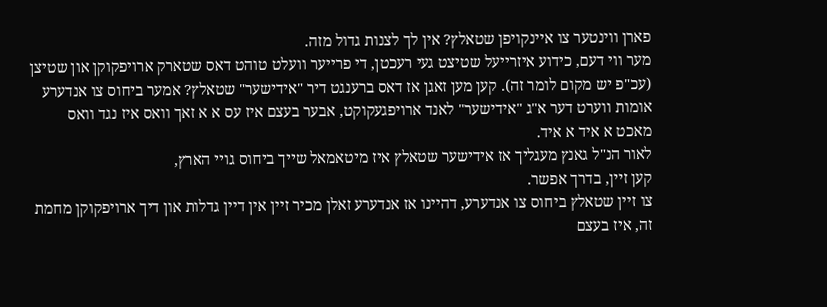פארן ווינטער צו איינקויפן שטאלץ? אין לך לצנות גדול מזה.
מער ווי דעם, כידוע איזרייעל שטיצט געי רעכטן, די פרייער וועלט טוהט דאס שטארק ארויפקוקן און שטיצן (עכ"פ יש מקום לומר זה). קען מען זאגן אז דאס ברענגט דיר "אידישער" שטאלץ? אמער ביחוס צו אנדערע אומות ווערט דער א"ג "אידישער" לאנד ארויפגעקוקט, אבער בעצם איז עס א א זאך וואס איז נגד וואס מאכט א איד א איד.
לאור הנ"ל גאנץ מעגליך אז אידישער שטאלץ איז מיטאמאל שייך ביחוס גויי הארץ,
קען זיין, בדרך אפשר.
צו זיין שטאלץ ביחוס צו אנדערע, דהיינו אז אנדערע זאלן מכיר זיין אין דיין גדלות און דיך ארויפקוקן מחמת זה, איז בעצם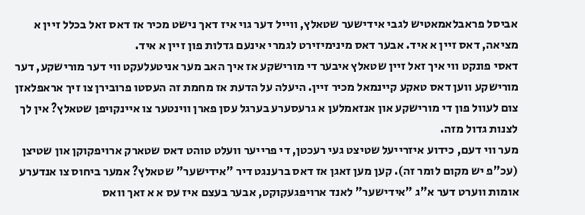אביסל פראבלאמאטיש לגבי אידישער שטאלץ, ווייל דער גוי איז דאך נישט מכיר אז דאס זאל בכלל זיין א מציאה, דאס זיין א איד. אבער דאס מינימיזירט לגמרי אינעם גדלות פון זיין א איד.
דאסי פונקט ווי איך זאל זיין שטאלץ איבער די מורישקע אז איך האב מער אניטעלעקט ווי דער מורישקע, דער מורישקע ווען דאס טאקע קיינמאל מכיר זיין. היעלה על הדעת אז מחמת זה העסטו פרובירן צו זיך אראפלאזן צום לעוול פון די מורישקע און אנזאמלען א גרעסערע בערגל עסן פארן ווינטער צו איינקויפן שטאלץ? אין לך לצנות גדול מזה.
מער ווי דעם, כידוע איזרייעל שטיצט געי רעכטן, די פרייער וועלט טוהט דאס שטארק ארויפקוקן און שטיצן (עכ"פ יש מקום לומר זה). קען מען זאגן אז דאס ברענגט דיר "אידישער" שטאלץ? אמער ביחוס צו אנדערע אומות ווערט דער א"ג "אידישער" לאנד ארויפגעקוקט, אבער בעצם איז עס א א זאך וואס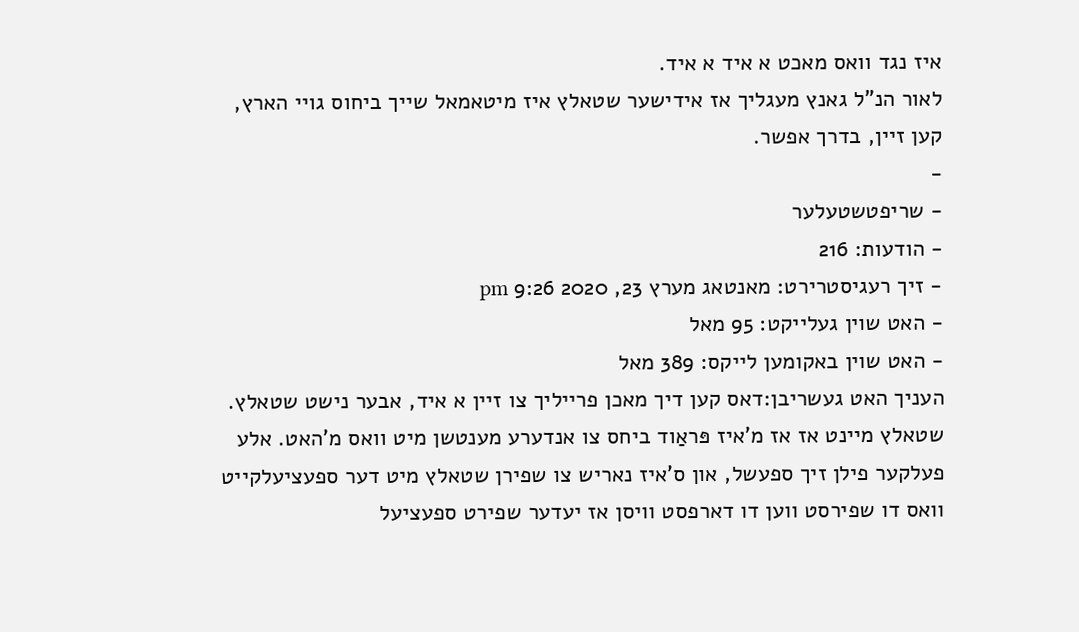איז נגד וואס מאכט א איד א איד.
לאור הנ"ל גאנץ מעגליך אז אידישער שטאלץ איז מיטאמאל שייך ביחוס גויי הארץ,
קען זיין, בדרך אפשר.
-
- שריפטשטעלער
- הודעות: 216
- זיך רעגיסטרירט: מאנטאג מערץ 23, 2020 9:26 pm
- האט שוין געלייקט: 95 מאל
- האט שוין באקומען לייקס: 389 מאל
העניך האט געשריבן:דאס קען דיך מאכן פרייליך צו זיין א איד, אבער נישט שטאלץ. שטאלץ מיינט אז אז מ'איז פּראַוד ביחס צו אנדערע מענטשן מיט וואס מ'האט. אלע פעלקער פילן זיך ספעשל, און ס'איז נאריש צו שפירן שטאלץ מיט דער ספעציעלקייט וואס דו שפירסט ווען דו דארפסט וויסן אז יעדער שפירט ספעציעל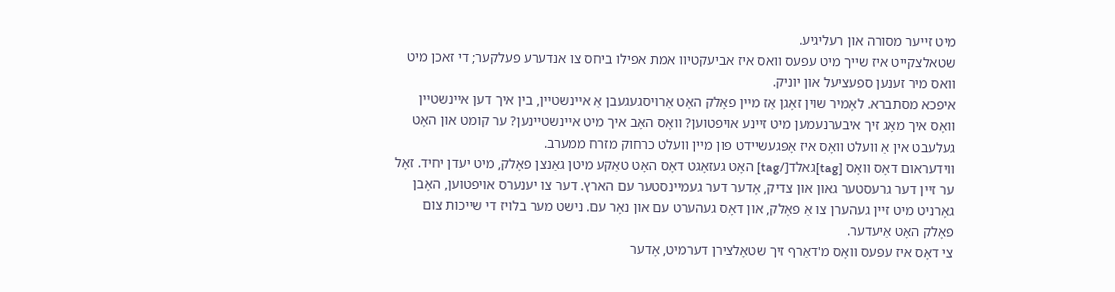מיט זייער מסורה און רעליגיע.
שטאלצקייט איז שייך מיט עפעס וואס איז אביעקטיוו אמת אפילו ביחס צו אנדערע פעלקער; די זאכן מיט וואס מיר זענען ספעציעל און יוניק.
איפכא מסתברא. לאָמיר שוין זאָגן אַז מײן פאָלק האָט אַרויסגעגעבן אַ אײנשטײן, בין איך דען אײנשטײן וואָס איך מאָג זיך איבערנעמען מיט זײנע אויפטוען? וואָס האָב איך מיט אײנשטײנען? ער קומט און האָט געלעבט אין אַ וועלט וואָס איז אָפּגעשיידט פון מײן וועלט כרחוק מזרח ממערב.
ווידעראום דאָס וואָס [tag]גאלד[/tag] האָט געזאָגט דאָס האָט טאַקע מיטן גאַנצן פאָלק, מיט יעדן יחיד. זאָל ער זײן דער גרעסטער גאון און צדיק, אָדער דער געמיינסטער עם הארץ. דער צו יענערס אויפטוען, האָבן גאָרניט מיט זײן געהערן צו אַ פאָלק, און דאָס געהערט עם און נאָר עם. נישט מער בלויז די שייכות צום פאָלק האָט אַיעדער.
צי דאָס איז עפּעס וואָס מ'דאַרף זיך שטאָלצירן דערמיט, אָדער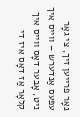נאָר פרייען זיך, צי גאָר עפּעס אַנדערש – ווייס איך ניט, אָבער דאָס ווייס איך קלאָר אַז דאָס איז די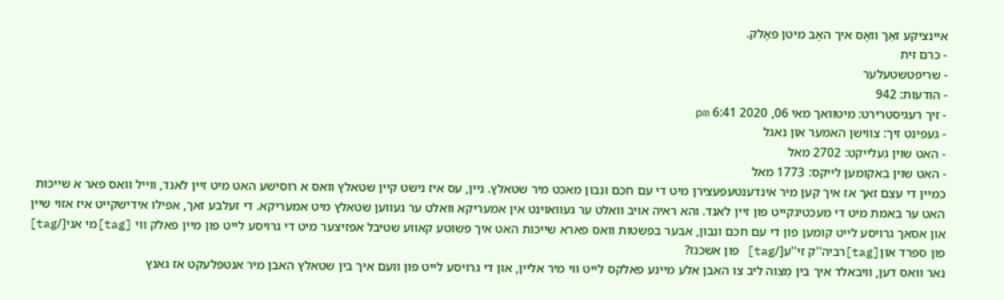איינציקע זאַך וואָס איך האָב מיטן פאָלק.
- כרם זית
- שריפטשטעלער
- הודעות: 942
- זיך רעגיסטרירט: מיטוואך מאי 06, 2020 6:41 pm
- געפינט זיך: צווישן האמער און נאגל
- האט שוין געלייקט: 2702 מאל
- האט שוין באקומען לייקס: 1773 מאל
כמיין די עצם זאך אז איך קען מיר אינדענטעפעצירן מיט די עם חכם ונבון מאכט מיר שטאלץ. ניין, עס איז נישט קיין שטאלץ וואס א רוסישע האט מיט זיין לאנד, ווייל וואס פאר א שייכות האט ער באמת מיט די מעכטיגקייט פון זיין לאנד. והא ראיה אויב וואלט ער געוואוינט אין אמעריקא וואלט ער געווען שטאלץ מיט אמעריקא. די זעלבע זאך, אפילו אידישקייט איז אזוי שיין און אסאך גרויסע לייט קומען פון די עם חכם ונבון, אבער בפשטות וואס פארא שייכות האט איך פשוטע קאווע שטיבל אפזיצער מיט די גרויסע לייט פון מיין פאלק ווי [tag]מי אני[/tag] פון ספרד און[tag]רביה''ק זי''ע[/tag] פון אשכנז?
נאר וואס דען, וויבאלד איך בין מְצוה ליב צו האבן אלע מיינע פאלקס לייט ווי מיר אליין, און די גרויסע לייט פון וועם איך בין שטאלץ האבן מיר אנטפלעקט אז גאנץ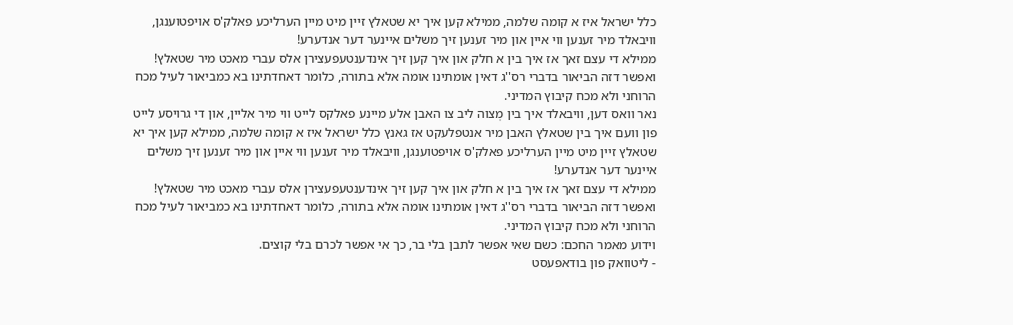כלל ישראל איז א קומה שלמה, ממילא קען איך יא שטאלץ זיין מיט מיין הערליכע פאלק'ס אויפטוענגן, וויבאלד מיר זענען ווי איין און מיר זענען זיך משלים איינער דער אנדערע!
ממילא די עצם זאך אז איך בין א חלק און איך קען זיך אינדענטעפעצירן אלס עברי מאכט מיר שטאלץ!
ואפשר דזה הביאור בדברי רס''ג דאין אומתינו אומה אלא בתורה, כלומר דאחדתינו בא כמביאור לעיל מכח הרוחני ולא מכח קיבוץ המדיני.
נאר וואס דען, וויבאלד איך בין מְצוה ליב צו האבן אלע מיינע פאלקס לייט ווי מיר אליין, און די גרויסע לייט פון וועם איך בין שטאלץ האבן מיר אנטפלעקט אז גאנץ כלל ישראל איז א קומה שלמה, ממילא קען איך יא שטאלץ זיין מיט מיין הערליכע פאלק'ס אויפטוענגן, וויבאלד מיר זענען ווי איין און מיר זענען זיך משלים איינער דער אנדערע!
ממילא די עצם זאך אז איך בין א חלק און איך קען זיך אינדענטעפעצירן אלס עברי מאכט מיר שטאלץ!
ואפשר דזה הביאור בדברי רס''ג דאין אומתינו אומה אלא בתורה, כלומר דאחדתינו בא כמביאור לעיל מכח הרוחני ולא מכח קיבוץ המדיני.
וידוע מאמר החכם: כשם שאי אפשר לתבן בלי בר, כך אי אפשר לכרם בלי קוצים.
- ליטוואק פון בודאפעסט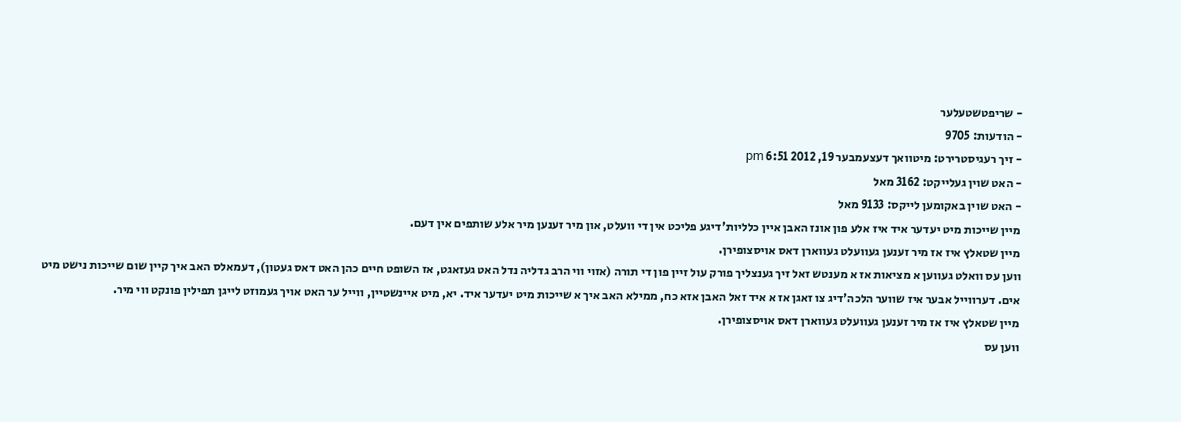- שריפטשטעלער
- הודעות: 9705
- זיך רעגיסטרירט: מיטוואך דעצעמבער 19, 2012 6:51 pm
- האט שוין געלייקט: 3162 מאל
- האט שוין באקומען לייקס: 9133 מאל
מיין שייכות מיט יעדער איד איז אלע פון אונז האבן איין כלליות'דיגע פליכט אין די וועלט, און מיר זענען מיר אלע שותפים אין דעם.
מיין שטאלץ איז אז מיר זענען געוועלט געווארן דאס אויסצופירן.
ווען עס וואלט געווען א מציאות אז א מענטש זאל זיך גענצליך פורק עול זיין פון די תורה (אזוי ווי הרב גדליה נדל האט געזאגט, אז השופט חיים כהן האט דאס געטון), דעמאלס האב איך קיין שום שייכות נישט מיט אים. דערווייל אבער איז שווער הלכה'דיג צו זאגן אז א איד זאל האבן אזא כח, ממילא האב איך א שייכות מיט יעדער איד. יא, מיט איינשטיין, ווייל ער האט אויך געמוזט לייגן תפילין פונקט ווי מיר.
מיין שטאלץ איז אז מיר זענען געוועלט געווארן דאס אויסצופירן.
ווען עס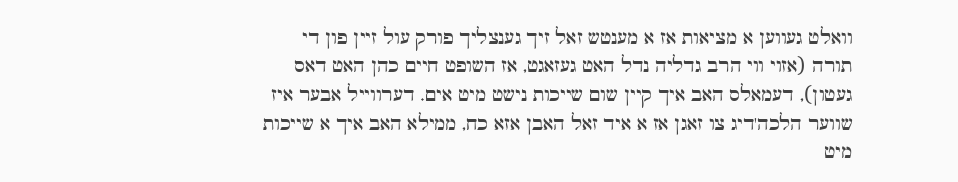וואלט געווען א מציאות אז א מענטש זאל זיך גענצליך פורק עול זיין פון די תורה (אזוי ווי הרב גדליה נדל האט געזאגט, אז השופט חיים כהן האט דאס געטון), דעמאלס האב איך קיין שום שייכות נישט מיט אים. דערווייל אבער איז שווער הלכה'דיג צו זאגן אז א איד זאל האבן אזא כח, ממילא האב איך א שייכות מיט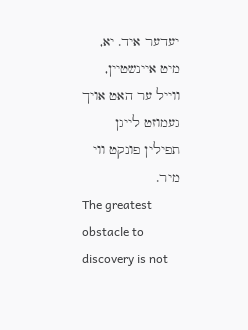יעדער איד. יא, מיט איינשטיין, ווייל ער האט אויך געמוזט לייגן תפילין פונקט ווי מיר.
The greatest obstacle to discovery is not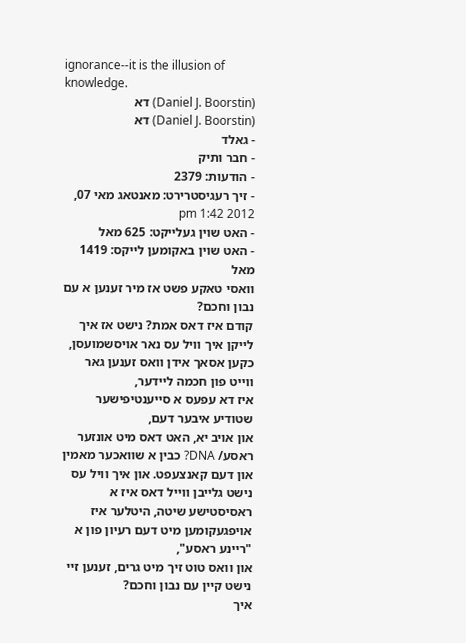ignorance--it is the illusion of knowledge.
(Daniel J. Boorstin) דא
(Daniel J. Boorstin) דא
- גאלד
- חבר ותיק
- הודעות: 2379
- זיך רעגיסטרירט: מאנטאג מאי 07, 2012 1:42 pm
- האט שוין געלייקט: 625 מאל
- האט שוין באקומען לייקס: 1419 מאל
וואסי טאקע פשט אז מיר זענען א עם נבון וחכם?
קודם איז דאס אמת? נישט אז איך לייקן איך וויל עס נאר אויסשמועסן,
כקען אסאך אידן וואס זענען גאר ווייט פון חכמה ליידער,
איז דא עפעס א סייענטיפישער שטודיע איבער דעם,
און אויב יא, האט דאס מיט אונזער ראסע/ DNA? כבין א שוואכער מאמין און דעם קאנצעפט. און איך וויל עס נישט גלייבן ווייל דאס איז א ראסיסטישע שיטה, היטלער איז אויפגעקומען מיט דעם רעיון פון א "ריינע ראסע",
און וואס טוט זיך מיט גרים, זענען זיי נישט קיין עם נבון וחכם?
איך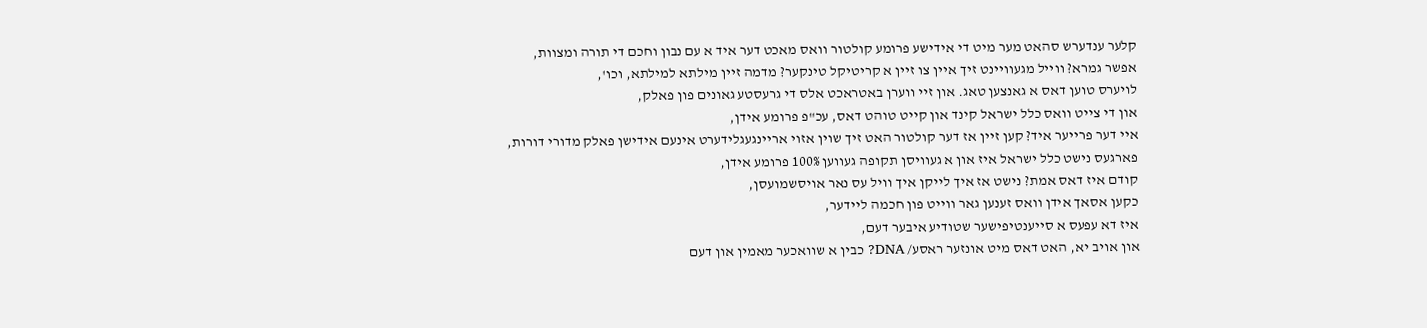קלער ענדערש סהאט מער מיט די אידישע פרומע קולטור וואס מאכט דער איד א עם נבון וחכם די תורה ומצוות,
אפשר גמרא? ווייל מגעוויינט זיך איין צו זיין א קריטיקל טינקער? מדמה זיין מילתא למילתא, וכו',
לויערס טוען דאס א גאנצען טאג. און זיי ווערן באטראכט אלס די גרעסטע גאונים פון פאלק,
און די צייט וואס כלל ישראל קינד און קייט טוהט דאס, עכ"פ פרומע אידן,
איי דער פרייער איד? קען זיין אז דער קולטור האט זיך שוין אזוי אריינגעגלידערט אינעם אידישן פאלק מדורי דורות,
פארגעס נישט כלל ישראל איז און א געוויסן תקופה געווען 100% פרומע אידן,
קודם איז דאס אמת? נישט אז איך לייקן איך וויל עס נאר אויסשמועסן,
כקען אסאך אידן וואס זענען גאר ווייט פון חכמה ליידער,
איז דא עפעס א סייענטיפישער שטודיע איבער דעם,
און אויב יא, האט דאס מיט אונזער ראסע/ DNA? כבין א שוואכער מאמין און דעם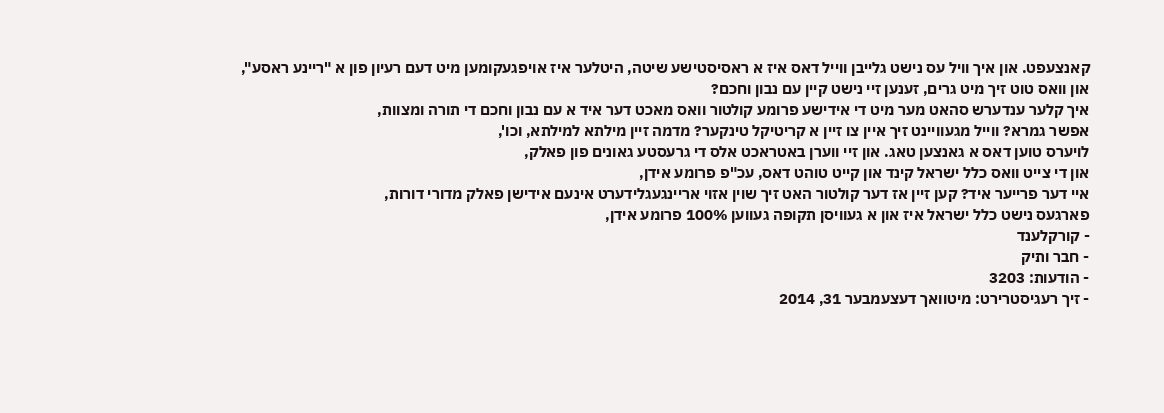קאנצעפט. און איך וויל עס נישט גלייבן ווייל דאס איז א ראסיסטישע שיטה, היטלער איז אויפגעקומען מיט דעם רעיון פון א "ריינע ראסע",
און וואס טוט זיך מיט גרים, זענען זיי נישט קיין עם נבון וחכם?
איך קלער ענדערש סהאט מער מיט די אידישע פרומע קולטור וואס מאכט דער איד א עם נבון וחכם די תורה ומצוות,
אפשר גמרא? ווייל מגעוויינט זיך איין צו זיין א קריטיקל טינקער? מדמה זיין מילתא למילתא, וכו',
לויערס טוען דאס א גאנצען טאג. און זיי ווערן באטראכט אלס די גרעסטע גאונים פון פאלק,
און די צייט וואס כלל ישראל קינד און קייט טוהט דאס, עכ"פ פרומע אידן,
איי דער פרייער איד? קען זיין אז דער קולטור האט זיך שוין אזוי אריינגעגלידערט אינעם אידישן פאלק מדורי דורות,
פארגעס נישט כלל ישראל איז און א געוויסן תקופה געווען 100% פרומע אידן,
- קורקלענד
- חבר ותיק
- הודעות: 3203
- זיך רעגיסטרירט: מיטוואך דעצעמבער 31, 2014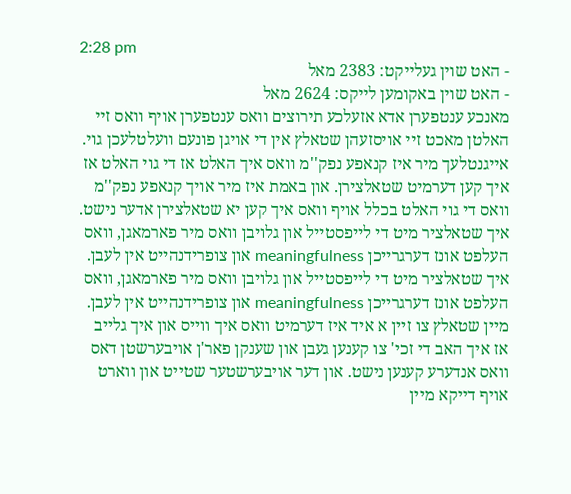2:28 pm
- האט שוין געלייקט: 2383 מאל
- האט שוין באקומען לייקס: 2624 מאל
מאנכע ענטפערן אדא אזעלכע תירוצים וואס ענטפערן אויף וואס זיי האלטן מאכט זיי אויסזעהן שטאלץ אין די אויגן פונעם וועלטלעכן גוי. אייגנטלעך מיר איז קנאפע נפק''מ וואס איך האלט אז די גוי האלט אז איך קען דערמיט שטאלצירן. און באמת איז מיר אויך קנאפע נפק''מ וואס די גוי האלט בכלל אויף וואס איך קען יא שטאלצירן אדער נישט.
איך שטאלציר מיט די לייפסטייל און גלויבן וואס מיר פארמאגן, וואס העלפט אונז דערגרייכן meaningfulness און צופרידנהייט אין לעבן.
איך שטאלציר מיט די לייפסטייל און גלויבן וואס מיר פארמאגן, וואס העלפט אונז דערגרייכן meaningfulness און צופרידנהייט אין לעבן.
מיין שטאלץ צו זיין א איד איז דערמיט וואס איך ווייס און איך גלייב אז איך האב די זכי' צו קענען געבן און שענקן פאר'ן אויבערשטן דאס וואס אנדערע קענען נישט. און דער אויבערשטער שטייט און ווארט אויף דייקא מיין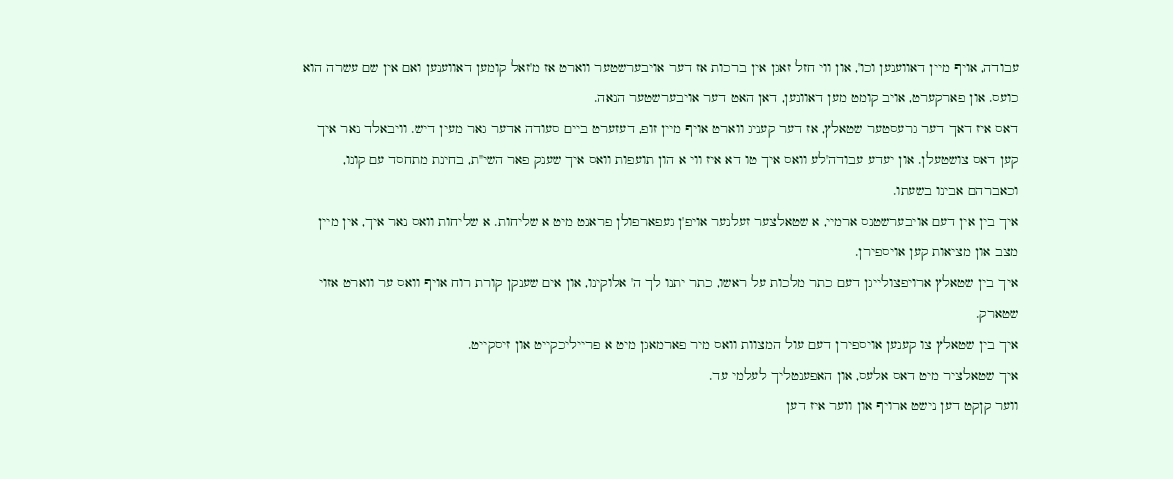עבודה, אויף מיין דאווענען וכו', און ווי חזל זאגן אין ברכות אז דער אויבערשטער ווארט אז מ'זאל קומען דאווענען ואם אין שם עשרה הוא כועס. און פארקערט, אויב קומט מען דאוונען, דאן האט דער אויבערשטער הנאה.
דאס איז דאך דער גרעסטער שטאלץ, אז דער קעניג ווארט אויף מיין זופ, דעזערט ביים סעודה אדער גאר מעין דיש. וויבאלד נאר איך קען דאס צושטעלן. און יעדע עבודה'לע וואס איך טו דא איז ווי א הון תועפות וואס איך שענק פאר השי"ת, בחינת מתחסד עם קונו, וכאברהם אבינו בשעתו.
איך בין אין דעם אויבערשטנס ארמיי, א שטאלצער זעלנער אויפ'ן געפארפולן פראנט מיט א שליחות. א שליחות וואס נאר איך, אין מיין מצב און מציאות קען אויספירן.
איך בין שטאלץ ארויפצולייגן דעם כתר מלכות על ראשו, כתר יתנו לך ה' אלוקינו, און אים שענקן קורת רוח אויף וואס ער ווארט אזוי שטארק.
איך בין שטאלץ צו קענען אויספירן דעם עול המצוות וואס מיר פארמאגן מיט א פרייליכקייט און זיסקייט.
איך שטאלציר מיט דאס אלעס, און האפענטליך לעלמי עד.
ווער קןקט דען נישט ארויף און ווער איז דען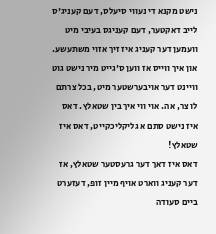נישט מקנא די נעווי סיעלס, דעם קעניג'ס לייב דאקטער, דעם קעניגס בעיבי מיט וועמען דער קעניג איז זיך אזוי משתעשע. און איך ווייס אז ווען ס'גייט מיר נישט גוט וויינט דער אויבערשטער מיט, בכל צרתם לו צר, אה. אוי ווי איך בין שטאלץ. דאס איז נישט סתם א גליקליכקייט, דאס איז שטאלץ!
דאס איז דאך דער גרעסטער שטאלץ, אז דער קעניג ווארט אויף מיין זופ, דעזערט ביים סעודה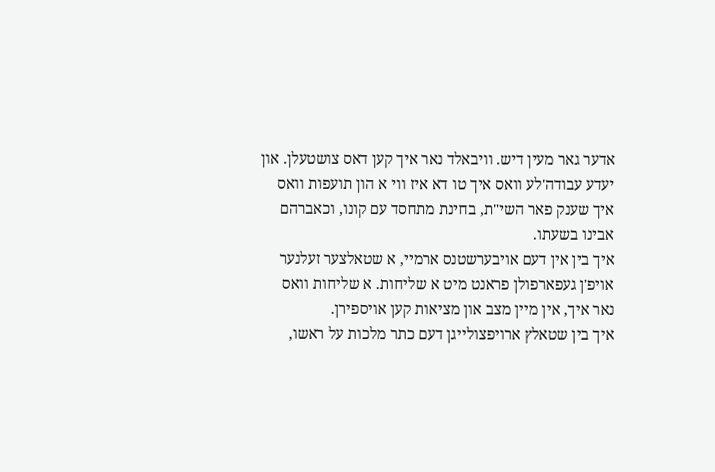אדער גאר מעין דיש. וויבאלד נאר איך קען דאס צושטעלן. און יעדע עבודה'לע וואס איך טו דא איז ווי א הון תועפות וואס איך שענק פאר השי"ת, בחינת מתחסד עם קונו, וכאברהם אבינו בשעתו.
איך בין אין דעם אויבערשטנס ארמיי, א שטאלצער זעלנער אויפ'ן געפארפולן פראנט מיט א שליחות. א שליחות וואס נאר איך, אין מיין מצב און מציאות קען אויספירן.
איך בין שטאלץ ארויפצולייגן דעם כתר מלכות על ראשו,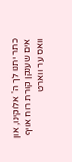כתר יתנו לך ה' אלוקינו, און אים שענקן קורת רוח אויף וואס ער ווארט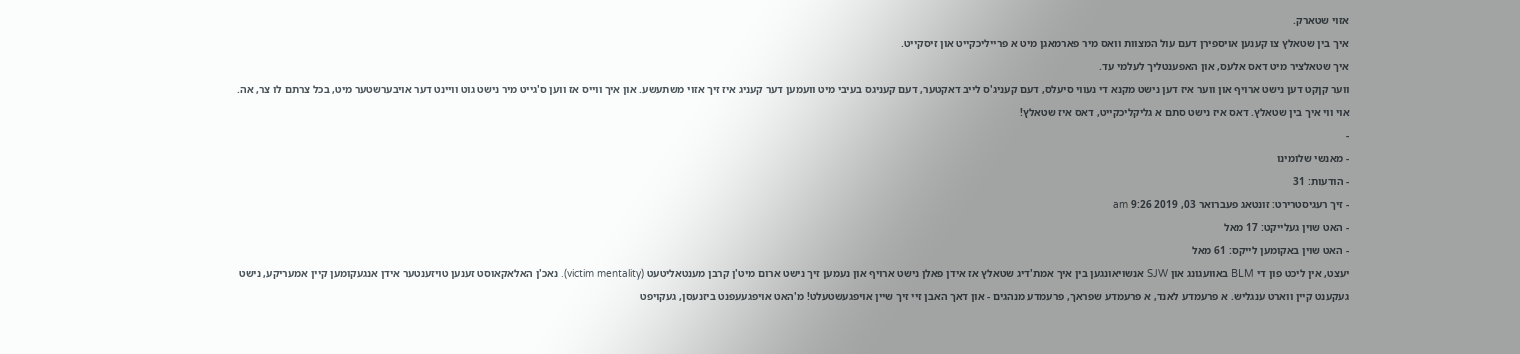אזוי שטארק.
איך בין שטאלץ צו קענען אויספירן דעם עול המצוות וואס מיר פארמאגן מיט א פרייליכקייט און זיסקייט.
איך שטאלציר מיט דאס אלעס, און האפענטליך לעלמי עד.
ווער קןקט דען נישט ארויף און ווער איז דען נישט מקנא די נעווי סיעלס, דעם קעניג'ס לייב דאקטער, דעם קעניגס בעיבי מיט וועמען דער קעניג איז זיך אזוי משתעשע. און איך ווייס אז ווען ס'גייט מיר נישט גוט וויינט דער אויבערשטער מיט, בכל צרתם לו צר, אה. אוי ווי איך בין שטאלץ. דאס איז נישט סתם א גליקליכקייט, דאס איז שטאלץ!
-
- מאנשי שלומינו
- הודעות: 31
- זיך רעגיסטרירט: זונטאג פעברואר 03, 2019 9:26 am
- האט שוין געלייקט: 17 מאל
- האט שוין באקומען לייקס: 61 מאל
יעצט, אין ליכט פון די BLM באוועגונג און SJW אנשויאונגען בין איך אמת'דיג שטאלץ אז אידן פאלן נישט ארויף און נעמען זיך נישט ארום מיט'ן קרבן מענטאליטעט (victim mentality). נאכ'ן האלאקאוסט זענען טויזענטער אידן אנגעקומען קיין אמעריקע, נישט געקענט קיין ווארט ענגליש. א פרעמדע לאנד, א פרעמדע שפראך, פרעמדע מנהגים - און דאך האבן זיי זיך שיין אויפגעשטעלט! מ'האט אויפגעעפנט ביזנעסן, געקויפט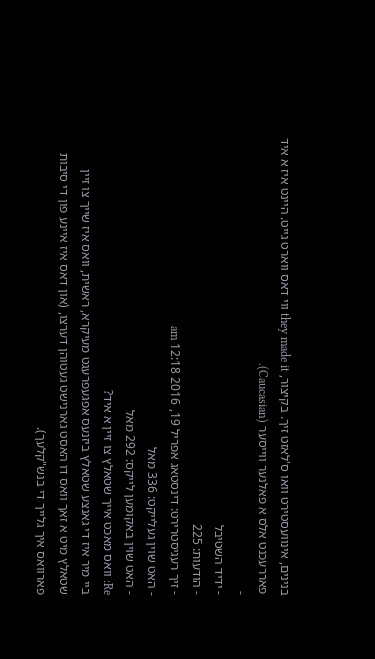בנינים, אינוועסטירט וואו ס'לאזט זיך. בקיצור, they made it ווי דאס ווארט גייט. היינט איז א איד פאררעכנט אלס א פאלנער ווייסער (Caucasian).
-
- ידיד השטיבל
- הודעות: 225
- זיך רעגיסטרירט: דינסטאג אפריל 19, 2016 12:18 am
- האט שוין געלייקט: 336 מאל
- האט שוין באקומען לייקס: 292 מאל
Re: וואס מאכט אייך שטאלץ צו זיין א איד?
ביי מיר איז די גאנצע שטאלץ ביזנעס אפגעפרעגט מעיקרא, ראשית, וואס איז שייך צו זיין שטאלץ מיט א זאך וואס דו האסט גארנישט געטוהן דערצו, (און דאס איז איינע פון די סיבות פארוואס איך גלייך די בנש"קלעך).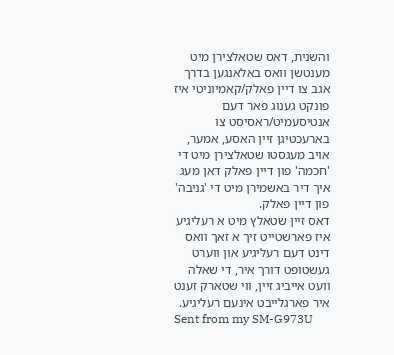והשנית, דאס שטאלצירן מיט מענטשן וואס באלאנגען בדרך אגב צו דיין פאלק/קאמיוניטי איז פונקט גענוג פאר דעם אנטיסעמיט/ראסיסט צו בארעכטיגן זיין האסע, אמער, אויב מעגסטו שטאלצירן מיט די 'חכמה' פון דיין פאלק דאן מעג איך דיר באשמירן מיט די 'גניבה' פון דיין פאלק.
דאס זיין שטאלץ מיט א רעליגיע איז פארשטייט זיך א זאך וואס דינט דעם רעליגיע און ווערט געשטופט דורך איר, די שאלה וועט אייביג זיין, ווי שטארק זענט איר פארגלייבט אינעם רעליגיע.
Sent from my SM-G973U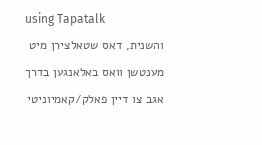using Tapatalk
והשנית, דאס שטאלצירן מיט מענטשן וואס באלאנגען בדרך אגב צו דיין פאלק/קאמיוניטי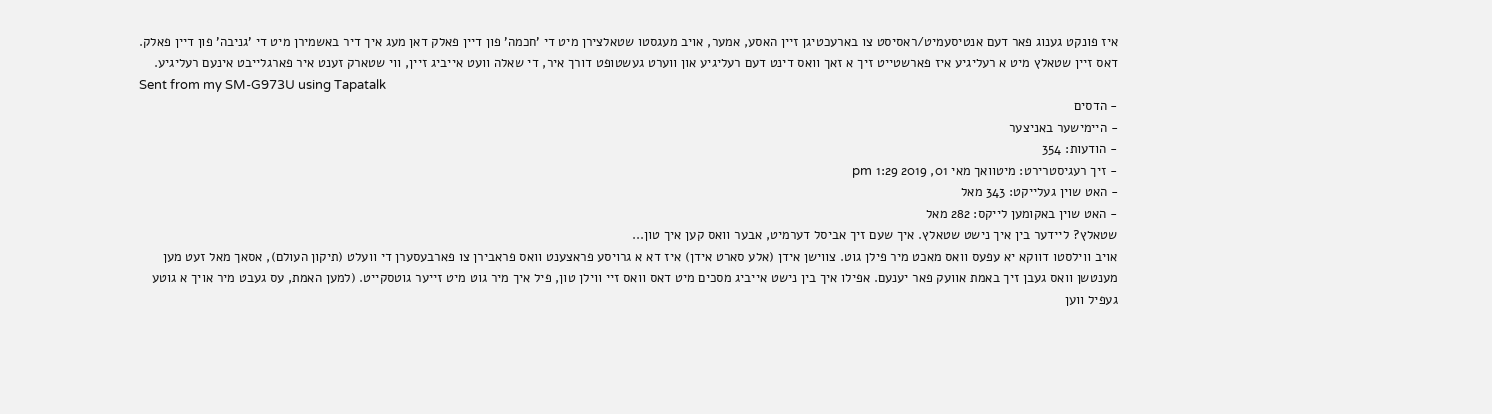איז פונקט גענוג פאר דעם אנטיסעמיט/ראסיסט צו בארעכטיגן זיין האסע, אמער, אויב מעגסטו שטאלצירן מיט די 'חכמה' פון דיין פאלק דאן מעג איך דיר באשמירן מיט די 'גניבה' פון דיין פאלק.
דאס זיין שטאלץ מיט א רעליגיע איז פארשטייט זיך א זאך וואס דינט דעם רעליגיע און ווערט געשטופט דורך איר, די שאלה וועט אייביג זיין, ווי שטארק זענט איר פארגלייבט אינעם רעליגיע.
Sent from my SM-G973U using Tapatalk
- הדסים
- היימישער באניצער
- הודעות: 354
- זיך רעגיסטרירט: מיטוואך מאי 01, 2019 1:29 pm
- האט שוין געלייקט: 343 מאל
- האט שוין באקומען לייקס: 282 מאל
שטאלץ? ליידער בין איך נישט שטאלץ. איך שעם זיך אביסל דערמיט, אבער וואס קען איך טון...
אויב ווילסטו דווקא יא עפעס וואס מאכט מיר פילן גוט. צווישן אידן (אלע סארט אידן) איז דא א גרויסע פראצענט וואס פראבירן צו פארבעסערן די וועלט (תיקון העולם), אסאך מאל זעט מען מענטשן וואס געבן זיך באמת אוועק פאר יענעם. אפילו איך בין נישט אייביג מסכים מיט דאס וואס זיי ווילן טון, פיל איך מיר גוט מיט זייער גוטסקייט. (למען האמת, עס געבט מיר אויך א גוטע געפיל ווען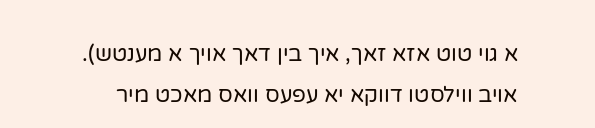א גוי טוט אזא זאך, איך בין דאך אויך א מענטש).
אויב ווילסטו דווקא יא עפעס וואס מאכט מיר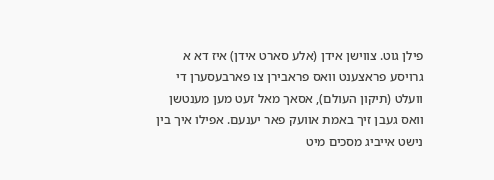פילן גוט. צווישן אידן (אלע סארט אידן) איז דא א גרויסע פראצענט וואס פראבירן צו פארבעסערן די וועלט (תיקון העולם), אסאך מאל זעט מען מענטשן וואס געבן זיך באמת אוועק פאר יענעם. אפילו איך בין נישט אייביג מסכים מיט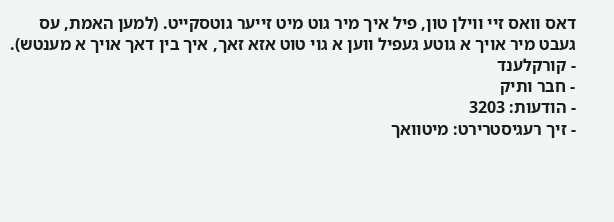דאס וואס זיי ווילן טון, פיל איך מיר גוט מיט זייער גוטסקייט. (למען האמת, עס געבט מיר אויך א גוטע געפיל ווען א גוי טוט אזא זאך, איך בין דאך אויך א מענטש).
- קורקלענד
- חבר ותיק
- הודעות: 3203
- זיך רעגיסטרירט: מיטוואך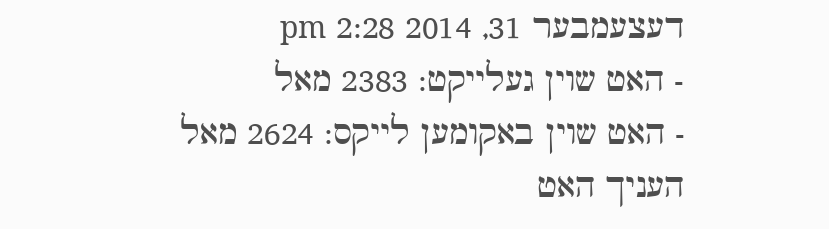דעצעמבער 31, 2014 2:28 pm
- האט שוין געלייקט: 2383 מאל
- האט שוין באקומען לייקס: 2624 מאל
העניך האט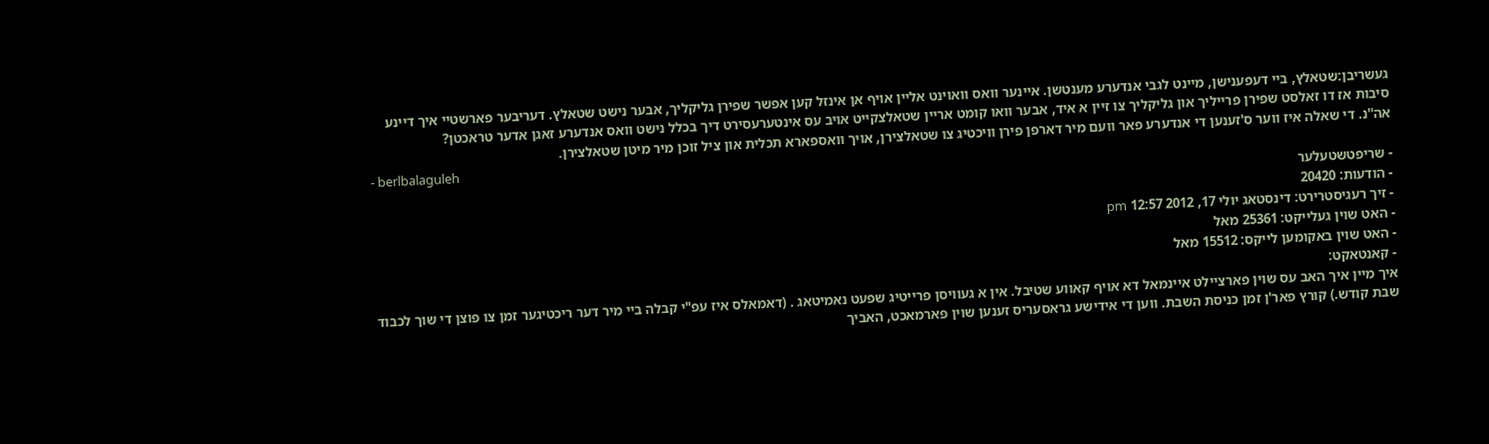געשריבן:שטאלץ, ביי דעפענישן, מיינט לגבי אנדערע מענטשן. איינער וואס וואוינט אליין אויף אן אינזל קען אפשר שפירן גליקליך, אבער נישט שטאלץ. דעריבער פארשטיי איך דיינע סיבות אז דו זאלסט שפירן פרייליך און גליקליך צו זיין א איד, אבער וואו קומט אריין שטאלצקייט אויב עס אינטערעסירט דיך בכלל נישט וואס אנדערע זאגן אדער טראכטן?
אה''נ. די שאלה איז ווער ס'זענען די אנדערע פאר וועם מיר דארפן פירן וויכטיג צו שטאלצירן, אויך וואספארא תכלית און ציל זוכן מיר מיטן שטאלצירן.
- berlbalaguleh
- שריפטשטעלער
- הודעות: 20420
- זיך רעגיסטרירט: דינסטאג יולי 17, 2012 12:57 pm
- האט שוין געלייקט: 25361 מאל
- האט שוין באקומען לייקס: 15512 מאל
- קאנטאקט:
איך מיין איך האב עס שוין פארציילט איינמאל דא אויף קאווע שטיבל. אין א געוויסן פרייטיג שפעט נאמיטאג . (דאמאלס איז עפ"י קבלה ביי מיר דער ריכטיגער זמן צו פוצן די שוך לכבוד שבת קודש.) קורץ פאר'ן זמן כניסת השבת. ווען די אידישע גראסעריס זענען שוין פארמאכט, האביך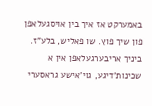באמערקט אז איך בין אויסגעלאפן פון שיך פוץ. שו פאליש, בלע"ז. ביניך אריבערגעלאפן אין א שכינות'דיגע, גוי'אישע גראסערי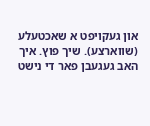און געקויפט א שאכטעלע (שווארצע). שיך פוץ. איך האב געגעבן פאר די נישט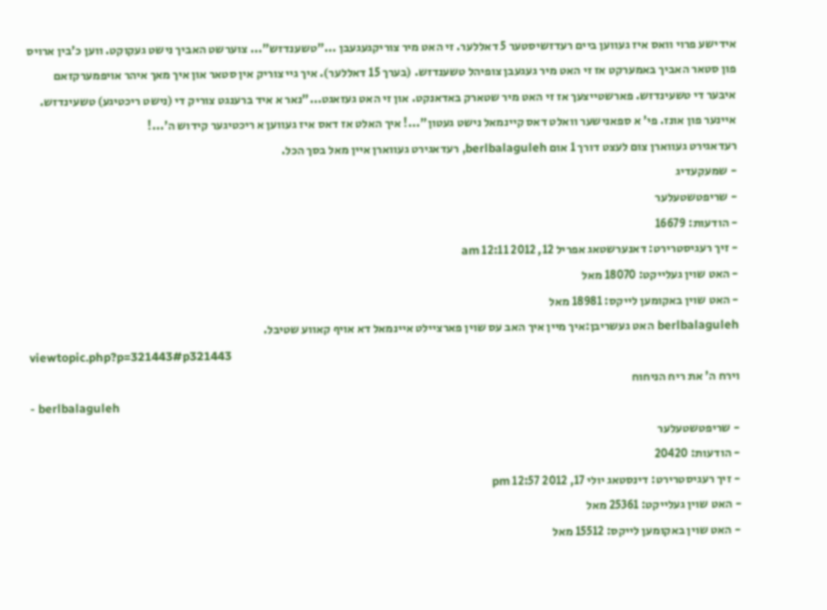אידישע פרוי וואס איז געווען ביים רעדזשיסטער 5 דאללער. זי האט מיר צוריקגעגעבן ..."טשענדזש"... צוערשט האביך נישט געקוקט. ווען כ'בין ארויס פון סטאר האביך באמערקט אז זי האט מיר געגעבן צופיהל טשענדזש. (בערך 15 דאללער). איך גיי צוריק אין סטאר און איך מאך איהר אויפמערקזאם איבער די טשעינדזש. פארשטייצעך אז זי האט מיר שטארק באדאנקט. און זי האט געזאגט..."נאר א איד ברענגט צוריק די (נישט ריכטיגע) טשעינדזש. איינער פון אונז. פי' א ספאנישער וואלט דאס קיינמאל נישט געטון"...! איך האלט אז דאס איז געווען א ריכטיגער קידוש ה'...!
רעדאגירט געווארן צום לעצט דורך 1 אום berlbalaguleh, רעדאגירט געווארן איין מאל בסך הכל.
- שמעקעדיג
- שריפטשטעלער
- הודעות: 16679
- זיך רעגיסטרירט: דאנערשטאג אפריל 12, 2012 12:11 am
- האט שוין געלייקט: 18070 מאל
- האט שוין באקומען לייקס: 18981 מאל
berlbalaguleh האט געשריבן:איך מיין איך האב עס שוין פארציילט איינמאל דא אויף קאווע שטיבל.
viewtopic.php?p=321443#p321443
וירח ה' את ריח הניחוח
- berlbalaguleh
- שריפטשטעלער
- הודעות: 20420
- זיך רעגיסטרירט: דינסטאג יולי 17, 2012 12:57 pm
- האט שוין געלייקט: 25361 מאל
- האט שוין באקומען לייקס: 15512 מאל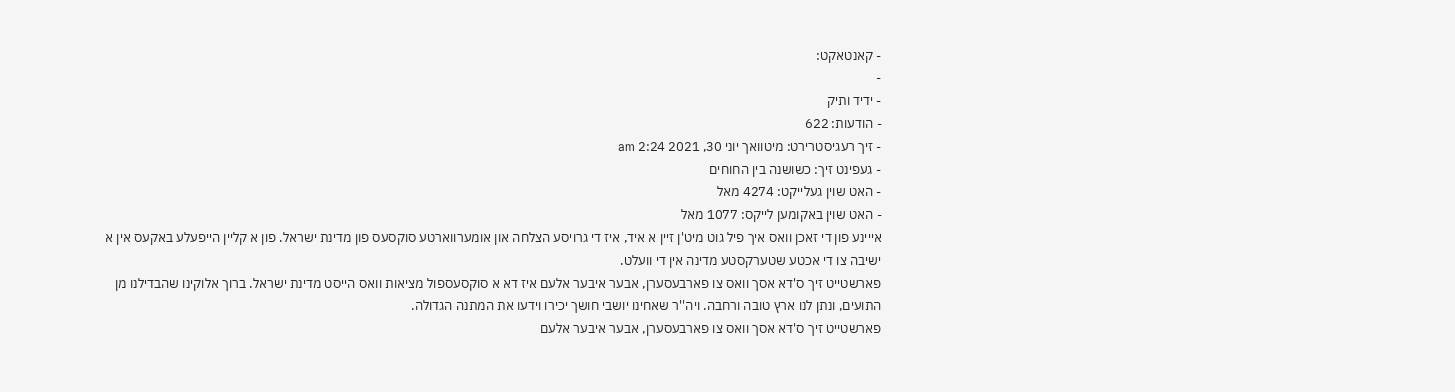- קאנטאקט:
-
- ידיד ותיק
- הודעות: 622
- זיך רעגיסטרירט: מיטוואך יוני 30, 2021 2:24 am
- געפינט זיך: כשושנה בין החוחים
- האט שוין געלייקט: 4274 מאל
- האט שוין באקומען לייקס: 1077 מאל
אייינע פון די זאכן וואס איך פיל גוט מיט'ן זיין א איד, איז די גרויסע הצלחה און אומערווארטע סוקסעס פון מדינת ישראל. פון א קליין הייפעלע באקעס אין א ישיבה צו די אכטע שטערקסטע מדינה אין די וועלט.
פארשטייט זיך ס'דא אסך וואס צו פארבעסערן, אבער איבער אלעם איז דא א סוקסעספול מציאות וואס הייסט מדינת ישראל. ברוך אלוקינו שהבדילנו מן התועים, ונתן לנו ארץ טובה ורחבה. ויה''ר שאחינו יושבי חושך יכירו וידעו את המתנה הגדולה.
פארשטייט זיך ס'דא אסך וואס צו פארבעסערן, אבער איבער אלעם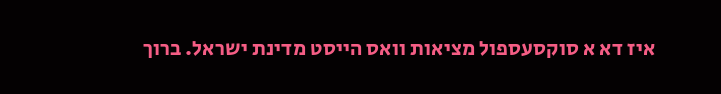איז דא א סוקסעספול מציאות וואס הייסט מדינת ישראל. ברוך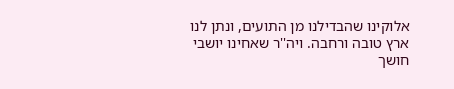אלוקינו שהבדילנו מן התועים, ונתן לנו ארץ טובה ורחבה. ויה''ר שאחינו יושבי חושך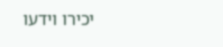יכירו וידעו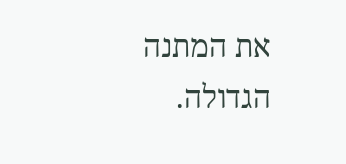את המתנה הגדולה.